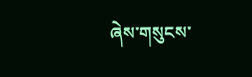ཞེས་གསུངས་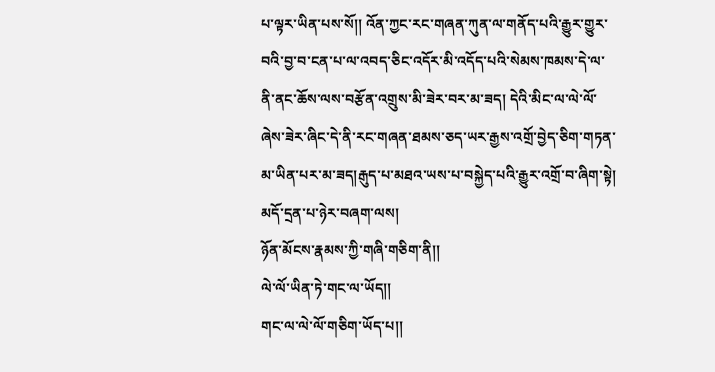པ་ལྟར་ཡིན་པས་སོ།། འོན་ཀྱང་རང་གཞན་ཀུན་ལ་གནོད་པའི་རྒྱུར་གྱུར་བའི་བྱ་བ་ངན་པ་ལ་འབད་ཅིང་འདོར་མི་འདོད་པའི་སེམས་ཁམས་དེ་ལ་ནི་ནང་ཆོས་ལས་བརྩོན་འགྲུས་མི་ཟེར་བར་མ་ཟད། དེའི་མིང་ལ་ལེ་ལོ་ཞེས་ཟེར་ཞིང་དེ་ནི་རང་གཞན་ཐམས་ཅད་ཡར་རྒྱས་འགྲོ་བྱེད་ཅིག་གཏན་མ་ཡིན་པར་མ་ཟད།རྒུད་པ་མཐའ་ཡས་པ་བསྐྱེད་པའི་རྒྱུར་འགྲོ་བ་ཞིག་སྟེ།
མདོ་དྲན་པ་ཉེར་བཞག་ལས།
ཉོན་མོངས་རྣམས་ཀྱི་གཞི་གཅིག་ནི།།
ལེ་ལོ་ཡིན་ཏེ་གང་ལ་ཡོད།།
གང་ལ་ལེ་ལོ་གཅིག་ཡོད་པ།།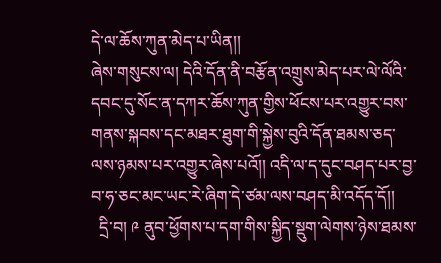དེ་ལ་ཆོས་ཀུན་མེད་པ་ཡིན།།
ཞེས་གསུངས་ལ། དེའི་དོན་ནི་བརྩོན་འགྲུས་མེད་པར་ལེ་ལོའི་དབང་དུ་སོང་ན་དཀར་ཆོས་ཀུན་གྱིས་ཕོངས་པར་འགྱུར་བས་གནས་སྐབས་དང་མཐར་ཐུག་གི་སྐྱེས་བུའི་དོན་ཐམས་ཅད་ལས་ཉམས་པར་འགྱུར་ཞེས་པའོ།། འདི་ལ་ད་དུང་བཤད་པར་བྱ་བ་ཧ་ཅང་མང་ཡང་རེ་ཞིག་དེ་ཙམ་ལས་བཤད་མི་འདོད་དོ།།
  དྲི་བ། ༩ ནུབ་ཕྱོགས་པ་དག་གིས་སྐྱིད་སྡུག་ལེགས་ཉེས་ཐམས་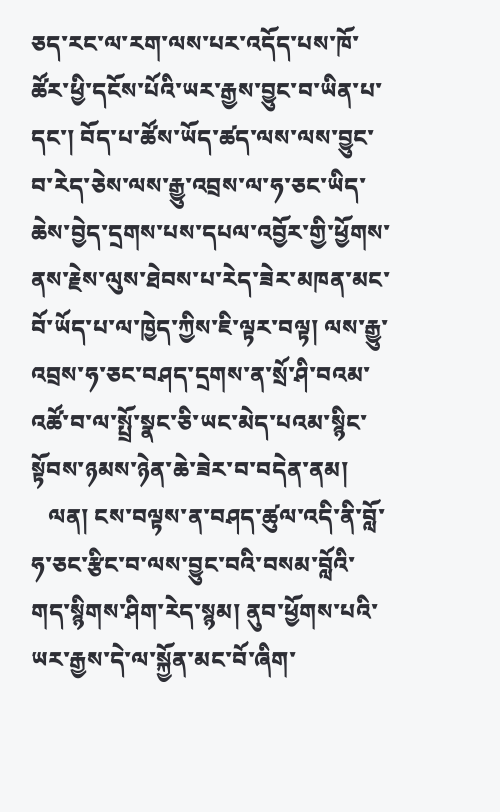ཅད་རང་ལ་རག་ལས་པར་འདོད་པས་ཁོ་ཚོར་ཕྱི་དངོས་པོའི་ཡར་རྒྱས་བྱུང་བ་ཡིན་པ་དང་། བོད་པ་ཚོས་ཡོད་ཚད་ལས་ལས་བྱུང་བ་རེད་ཅེས་ལས་རྒྱུ་འབྲས་ལ་ཧ་ཅང་ཡིད་ཆེས་བྱེད་དྲགས་པས་དཔལ་འབྱོར་གྱི་ཕྱོགས་ནས་རྗེས་ལུས་ཐེབས་པ་རེད་ཟེར་མཁན་མང་བོ་ཡོད་པ་ལ་ཁྱེད་ཀྱིས་ཇི་ལྟར་བལྟ། ལས་རྒྱུ་འབྲས་ཧ་ཅང་བཤད་དྲགས་ན་སྲོ་ཤི་བའམ་འཚོ་བ་ལ་སྤྲོ་སྣང་ཅི་ཡང་མེད་པའམ་སྙིང་སྟོབས་ཉམས་ཉེན་ཆེ་ཟེར་བ་བདེན་ནམ།
   ལན། ངས་བལྟས་ན་བཤད་ཚུལ་འདི་ནི་བློ་ཧ་ཅང་རྩིང་བ་ལས་བྱུང་བའི་བསམ་བློའི་གད་སྙིགས་ཤིག་རེད་སྙམ། ནུབ་ཕྱོགས་པའི་ཡར་རྒྱས་དེ་ལ་སྐྱོན་མང་བོ་ཞིག་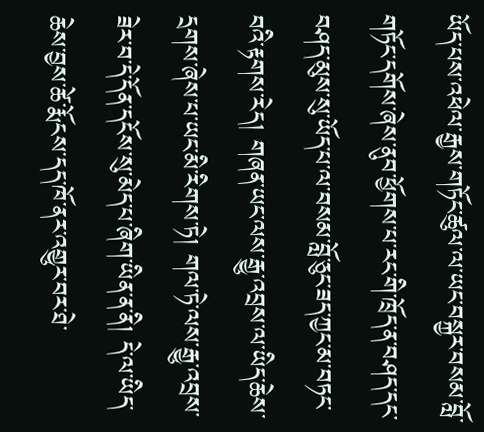ཡོད་པས་འཕེལ་རྒྱས་གཏོང་ཚུལ་ལ་ཡང་བསྐྱར་བསམ་བློ་གཏོང་དགོས་ཞེས་ནུབ་ཕྱོགས་པ་རང་གི་ཁྲོད་ན་བཤད་དང་བཤད་མུས་སུ་ཡོད་པ་ལ་བསམ་བློ་ཅུང་ཟད་ཀྱང་མ་བཏང་བའི་རྟགས་རེད། གཞན་ཡང་ལས་རྒྱུ་འབྲས་ལ་ཡིད་ཆེས་དྲགས་ཞེས་པ་ཡང་མི་རིགས་ཏེ། གལ་ཏེ་ལས་རྒྱུ་འབྲས་ཟེར་བ་དེ་དོན་དངོས་སུ་མེད་པ་ཞིག་ཡིན་ན་ནི། དེ་ལ་ཡིད་ཆེས་བྱས་ཚེ་རྨོངས་དད་ཁོ་ནར་འགྱུར་བར་ཐེ་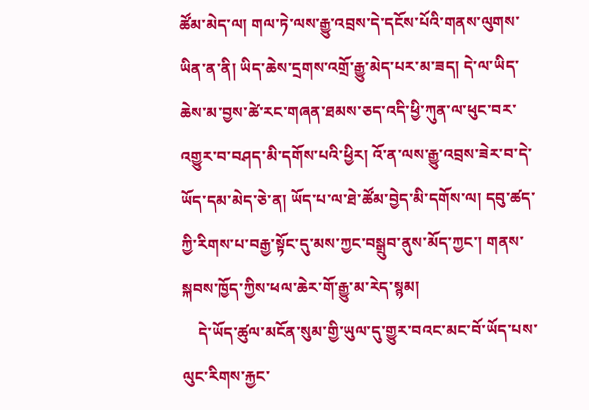ཚོམ་མེད་ལ། གལ་ཏེ་ལས་རྒྱུ་འབྲས་དེ་དངོས་པོའི་གནས་ལུགས་ཡིན་ན་ནི། ཡིད་ཆེས་དྲགས་འགྲོ་རྒྱུ་མེད་པར་མ་ཟད། དེ་ལ་ཡིད་ཆེས་མ་བྱས་ཚེ་རང་གཞན་ཐམས་ཅད་འདི་ཕྱི་ཀུན་ལ་ཕུང་བར་འགྱུར་བ་བཤད་མི་དགོས་པའི་ཕྱིར། འོ་ན་ལས་རྒྱུ་འབྲས་ཟེར་བ་དེ་ཡོད་དམ་མེད་ཅེ་ན། ཡོད་པ་ལ་ཐེ་ཚོམ་བྱེད་མི་དགོས་ལ། དབུ་ཚད་ཀྱི་རིགས་པ་བརྒྱ་སྟོང་དུ་མས་ཀྱང་བསྒྲུབ་ནུས་མོད་ཀྱང་། གནས་སྐབས་ཁྱོད་ཀྱིས་ཕལ་ཆེར་གོ་རྒྱུ་མ་རེད་སྙམ།
    དེ་ཡོད་ཚུལ་མངོན་སུམ་གྱི་ཡུལ་དུ་གྱུར་བའང་མང་བོ་ཡོད་པས་ལུང་རིགས་རྐྱང་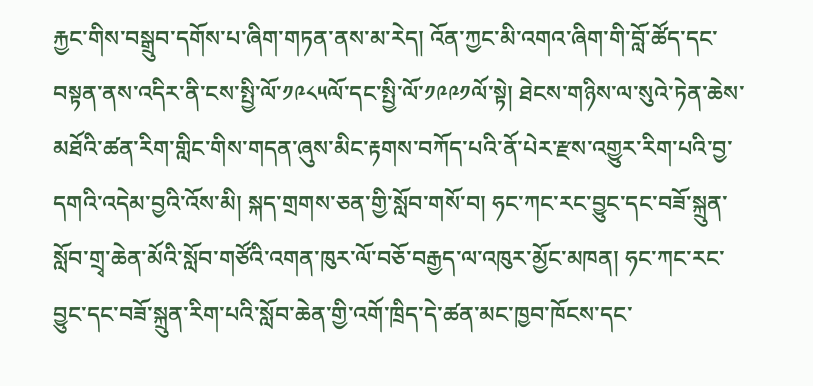རྐྱང་གིས་བསྒྲུབ་དགོས་པ་ཞིག་གཏན་ནས་མ་རེད། འོན་ཀྱང་མི་འགའ་ཞིག་གི་བློ་ཚོད་དང་བསྟན་ནས་འདིར་ནི་ངས་སྤྱི་ལོ་༡༩༨༥ལོ་དང་སྤྱི་ལོ་༡༩༩༡ལོ་སྟེ། ཐེངས་གཉིས་ལ་སུའེ་ཏེན་ཆེས་མཐོའི་ཚན་རིག་གླིང་གིས་གདན་ཞུས་མིང་རྟགས་བཀོད་པའི་ནོ་པེར་རྫས་འགྱུར་རིག་པའི་བྱ་དགའི་འདེམ་བྱའི་འོས་མི། སྐད་གྲགས་ཅན་གྱི་སློབ་གསོ་བ། ཧང་ཀང་རང་བྱུང་དང་བཟོ་སྐྲུན་སློབ་གྲྭ་ཆེན་མོའི་སློབ་གཙོའི་འགན་ཁུར་ལོ་བཅོ་བརྒྱད་ལ་འཁུར་མྱོང་མཁན། ཧང་ཀང་རང་བྱུང་དང་བཟོ་སྐྲུན་རིག་པའི་སློབ་ཆེན་གྱི་འགོ་ཁྲིད་དེ་ཚན་མང་ཁྱབ་ཁོངས་དང་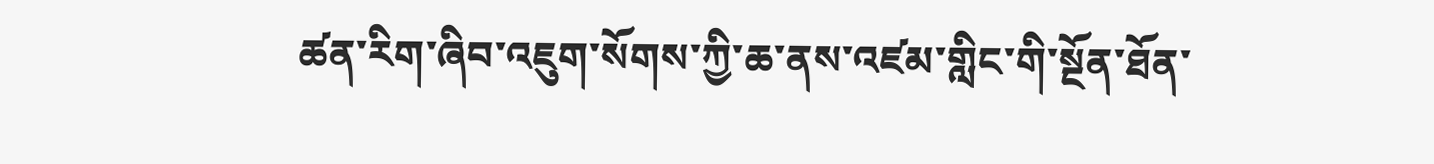ཚན་རིག་ཞིབ་འཇུག་སོགས་ཀྱི་ཆ་ནས་འཛམ་གླིང་གི་སྔོན་ཐོན་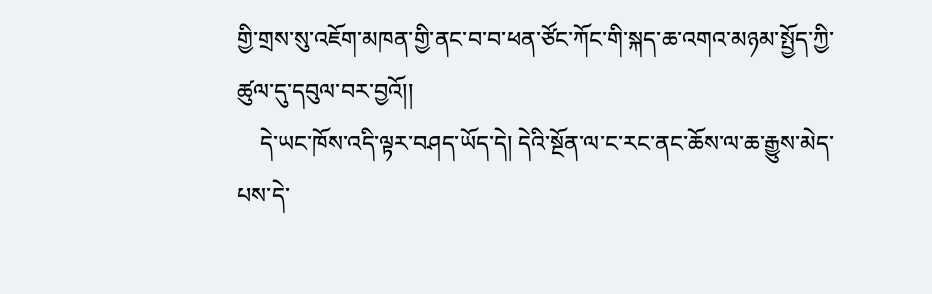གྱི་གྲས་སུ་འཇོག་མཁན་གྱི་ནང་བ་བ་ཕན་ཙོང་ཀོང་གི་སྐད་ཆ་འགའ་མཉམ་སྤྱོད་ཀྱི་ཚུལ་དུ་དབུལ་བར་བྱའོ།།
    དེ་ཡང་ཁོས་འདི་ལྟར་བཤད་ཡོད་དེ། དེའི་སྔོན་ལ་ང་རང་ནང་ཆོས་ལ་ཆ་རྒྱུས་མེད་པས་དེ་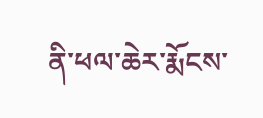ནི་ཕལ་ཆེར་རྨོངས་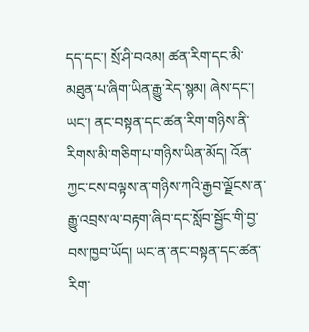དད་དང་། སྲོ་ཤི་བའམ། ཚན་རིག་དང་མི་མཐུན་པ་ཞིག་ཡིན་རྒྱུ་རེད་སྙམ། ཞེས་དང་། ཡང་། ནང་བསྟན་དང་ཚན་རིག་གཉིས་ནི་རིགས་མི་གཅིག་པ་གཉིས་ཡིན་མོད། འོན་ཀྱང་ངས་བལྟས་ན་གཉིས་ཀའི་རྒྱབ་ལྗོངས་ན་རྒྱུ་འབྲས་ལ་བརྟག་ཞིབ་དང་སློབ་སྦྱོང་གི་བྱ་བས་ཁྱབ་ཡོད། ཡང་ན་ནང་བསྟན་དང་ཚན་རིག་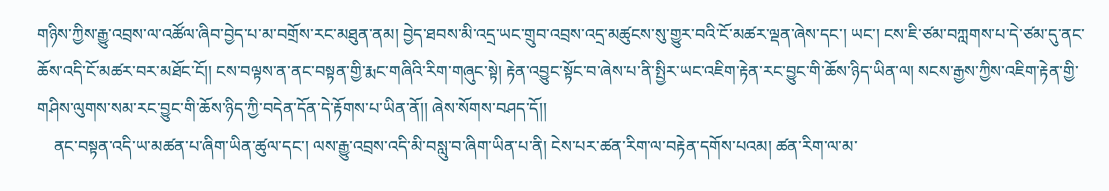གཉིས་ཀྱིས་རྒྱུ་འབྲས་ལ་འཚོལ་ཞིབ་བྱེད་པ་མ་བགྲོས་རང་མཐུན་ནམ། བྱེད་ཐབས་མི་འདྲ་ཡང་གྲུབ་འབྲས་འདྲ་མཚུངས་སུ་གྱུར་བའི་ངོ་མཚར་ལྡན་ཞེས་དང་། ཡང་། ངས་ཇི་ཙམ་བཀླགས་པ་དེ་ཙམ་དུ་ནང་ཆོས་འདི་ངོ་མཚར་བར་མཐོང་ངོ།། ངས་བལྟས་ན་ནང་བསྟན་གྱི་རྨང་གཞིའི་རིག་གཞུང་སྟེ། རྟེན་འབྱུང་སྟོང་བ་ཞེས་པ་ནི་སྤྱིར་ཡང་འཇིག་རྟེན་རང་བྱུང་གི་ཆོས་ཉིད་ཡིན་ལ། སངས་རྒྱས་ཀྱིས་འཇིག་རྟེན་གྱི་གཤིས་ལུགས་སམ་རང་བྱུང་གི་ཆོས་ཉིད་ཀྱི་བདེན་དོན་དེ་རྟོགས་པ་ཡིན་ནོ།། ཞེས་སོགས་བཤད་དོ།།
    ནང་བསྟན་འདི་ཡ་མཚན་པ་ཞིག་ཡིན་ཚུལ་དང་། ལས་རྒྱུ་འབྲས་འདི་མི་བསླུ་བ་ཞིག་ཡིན་པ་ནི། ངེས་པར་ཚན་རིག་ལ་བརྟེན་དགོས་པའམ། ཚན་རིག་ལ་མ་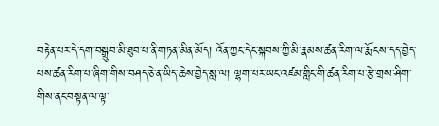བརྟེན་པར་དེ་དག་བསྒྲུབ་མི་ཐུབ་པ་ནི་གཏན་མིན་མོད། འོན་ཀྱང་དེང་སྐབས་ཀྱི་མི་རྣམས་ཚན་རིག་ལ་རྨོངས་དད་བྱེད་པས་ཚན་རིག་པ་ཞིག་གིས་བཤད་ཅེ་ན་ཡིད་ཆེས་བྱེད་སླ་ལ། ལྷག་པར་ཡང་འཛམ་གླིང་གི་ཚན་རིག་པ་རྩེ་གྲས་ཤིག་གིས་ནང་བསྟན་ལ་ལྟ་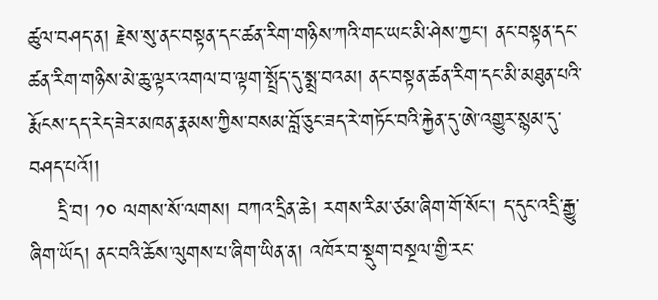ཚུལ་བཤད་ན། རྗེས་སུ་ནང་བསྟན་དང་ཚན་རིག་གཉིས་ཀའི་གང་ཡང་མི་ཤེས་ཀྱང་། ནང་བསྟན་དང་ཚན་རིག་གཉིས་མེ་ཆུ་ལྟར་འགལ་བ་ལྟག་སྤྲོད་དུ་སྨྲ་བའམ། ནང་བསྟན་ཚན་རིག་དང་མི་མཐུན་པའི་རྨོངས་དད་རེད་ཟེར་མཁན་རྣམས་ཀྱིས་བསམ་བློ་ཅུང་ཟད་རེ་གཏོང་བའི་རྐྱེན་དུ་ཨེ་འགྱུར་སྙམ་དུ་བཤད་པའོ།།
    དྲི་བ། ༡༠ ལགས་སོ་ལགས། བཀའ་དྲིན་ཆེ། རགས་རིམ་ཙམ་ཞིག་གོ་སོང་། ད་དུང་འདྲི་རྒྱུ་ཞིག་ཡོད། ནང་བའི་ཆོས་ལུགས་པ་ཞིག་ཡིན་ན། འཁོར་བ་སྡུག་བསྔལ་གྱི་རང་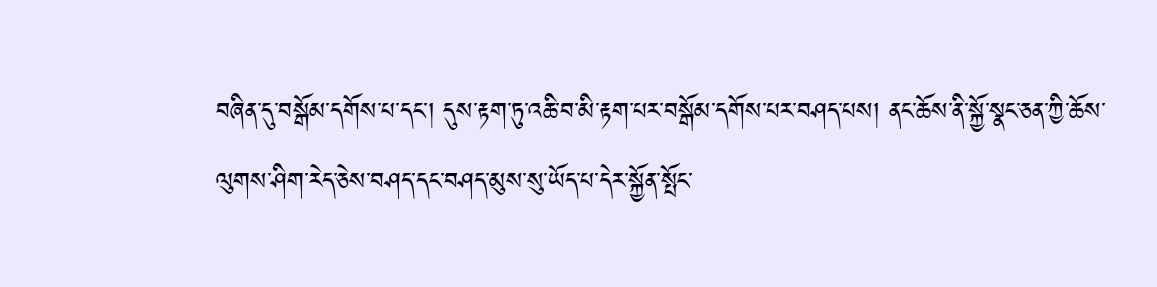བཞིན་དུ་བསྒོམ་དགོས་པ་དང་། དུས་རྟག་ཏུ་འཆི་བ་མི་རྟག་པར་བསྒོམ་དགོས་པར་བཤད་པས། ནང་ཆོས་ནི་སྐྱོ་སྣང་ཅན་ཀྱི་ཆོས་ལུགས་ཤིག་རེད་ཅེས་བཤད་དང་བཤད་མུས་སུ་ཡོད་པ་དེར་སྐྱོན་སྤོང་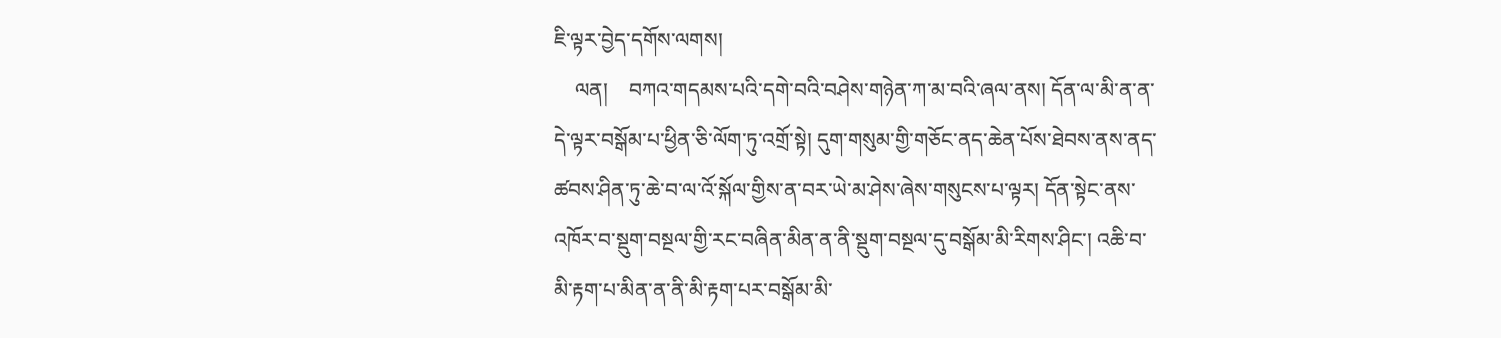ཇི་ལྟར་བྱེད་དགོས་ལགས།
    ལན།    བཀའ་གདམས་པའི་དགེ་བའི་བཤེས་གཉེན་ཀ་མ་བའི་ཞལ་ནས། དོན་ལ་མི་ན་ན་དེ་ལྟར་བསྒོམ་པ་ཕྱིན་ཅི་ལོག་ཏུ་འགྲོ་སྟེ། དུག་གསུམ་གྱི་གཅོང་ནད་ཆེན་པོས་ཐེབས་ནས་ནད་ཚབས་ཤིན་ཏུ་ཆེ་བ་ལ་འོ་སྐོལ་གྱིས་ན་བར་ཡེ་མ་ཤེས་ཞེས་གསུངས་པ་ལྟར། དོན་སྟེང་ནས་འཁོར་བ་སྡུག་བསྔལ་གྱི་རང་བཞིན་མིན་ན་ནི་སྡུག་བསྔལ་དུ་བསྒོམ་མི་རིགས་ཤིང་། འཆི་བ་མི་རྟག་པ་མིན་ན་ནི་མི་རྟག་པར་བསྒོམ་མི་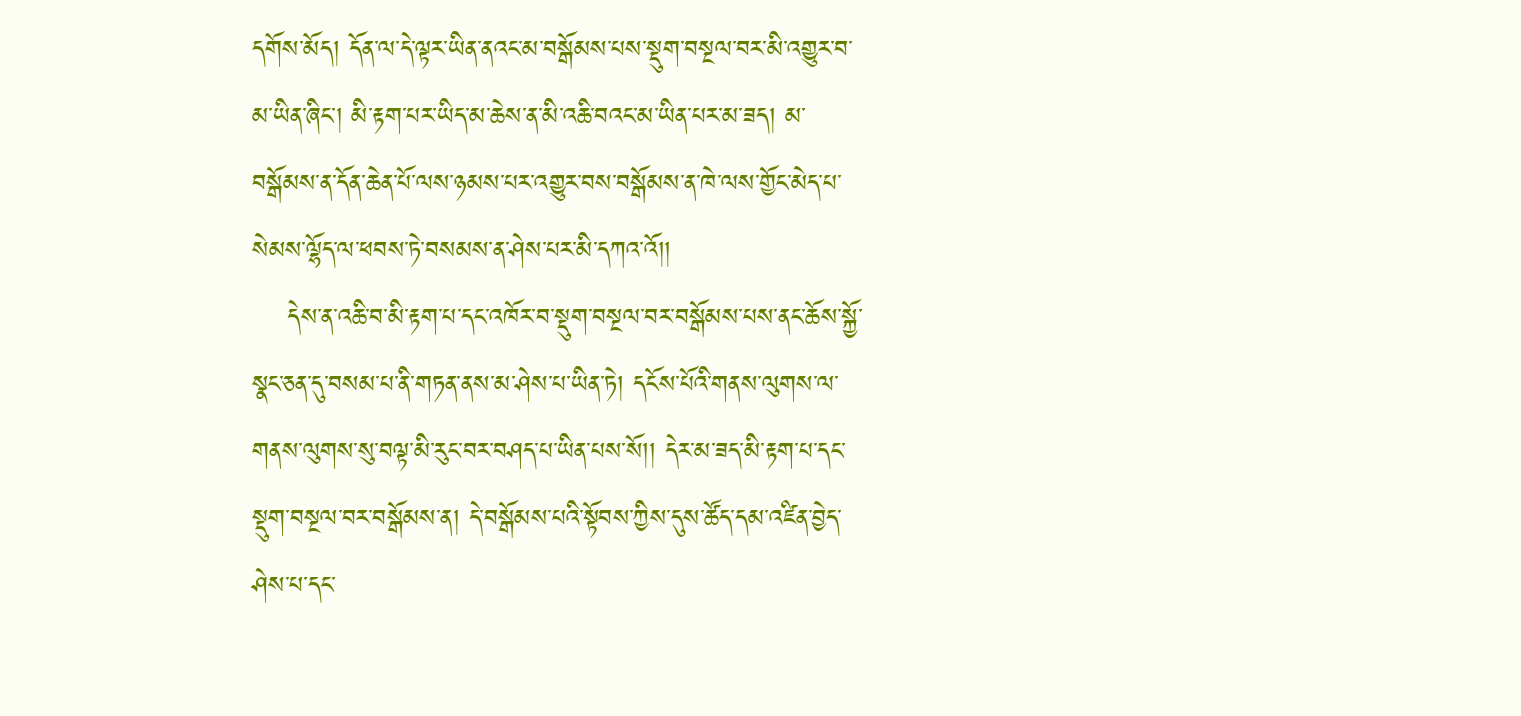དགོས་མོད། དོན་ལ་དེ་ལྟར་ཡིན་ནའང་མ་བསྒོམས་པས་སྡུག་བསྔལ་བར་མི་འགྱུར་བ་མ་ཡིན་ཞིང་། མི་རྟག་པར་ཡིད་མ་ཆེས་ན་མི་འཆི་བའང་མ་ཡིན་པར་མ་ཟད། མ་བསྒོམས་ན་དོན་ཆེན་པོ་ལས་ཉམས་པར་འགྱུར་བས་བསྒོམས་ན་ཁེ་ལས་གྱོང་མེད་པ་སེམས་ལྷོད་ལ་ཕབས་ཏེ་བསམས་ན་ཤེས་པར་མི་དཀའ་འོ།།
    དེས་ན་འཆི་བ་མི་རྟག་པ་དང་འཁོར་བ་སྡུག་བསྔལ་བར་བསྒོམས་པས་ནང་ཆོས་སྐྱོ་སྣང་ཅན་དུ་བསམ་པ་ནི་གཏན་ནས་མ་ཤེས་པ་ཡིན་ཏེ། དངོས་པོའི་གནས་ལུགས་ལ་གནས་ལུགས་སུ་བལྟ་མི་རུང་བར་བཤད་པ་ཡིན་པས་སོ།། དེར་མ་ཟད་མི་རྟག་པ་དང་སྡུག་བསྔལ་བར་བསྒོམས་ན། དེ་བསྒོམས་པའི་སྟོབས་ཀྱིས་དུས་ཚོད་དམ་འཛིན་བྱེད་ཤེས་པ་དང་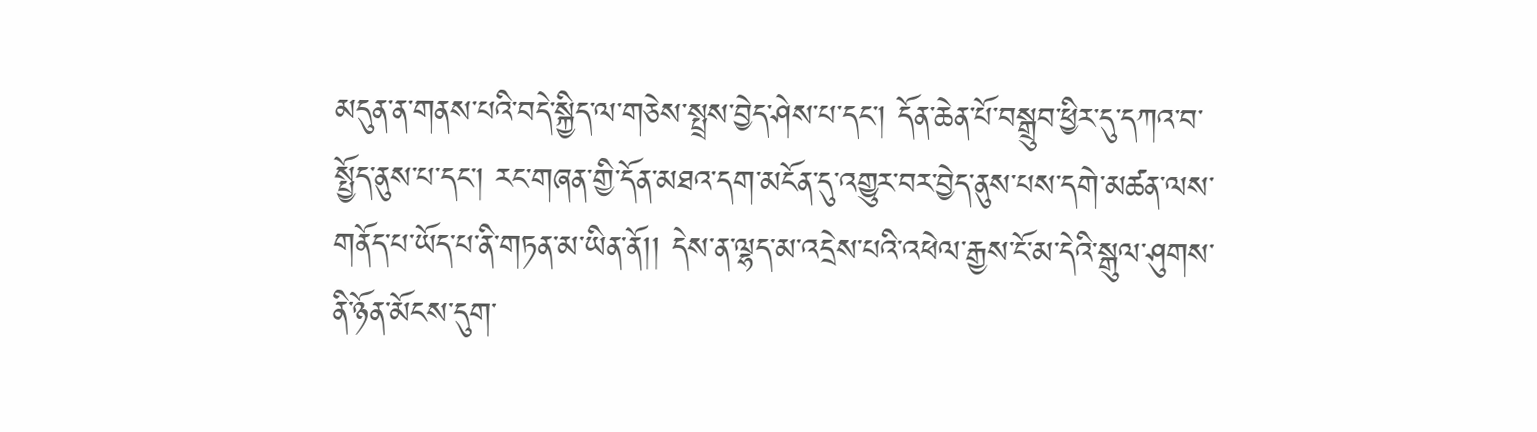མདུན་ན་གནས་པའི་བདེ་སྐྱིད་ལ་གཅེས་སྤྲས་བྱེད་ཤེས་པ་དང་། དོན་ཆེན་པོ་བསྒྲུབ་ཕྱིར་དུ་དཀའ་བ་སྤྱོད་ནུས་པ་དང་། རང་གཞན་གྱི་དོན་མཐའ་དག་མངོན་དུ་འགྱུར་བར་བྱེད་ནུས་པས་དགེ་མཚན་ལས་གནོད་པ་ཡོད་པ་ནི་གཏན་མ་ཡིན་ནོ།། དེས་ན་ལྷད་མ་འདྲེས་པའི་འཕེལ་རྒྱས་ངོ་མ་དེའི་སྒུལ་ཤུགས་ནི་ཉོན་མོངས་དུག་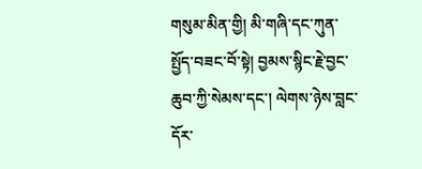གསུམ་མིན་གྱི། མི་གཞི་དང་ཀུན་སྤྱོད་བཟང་བོ་སྟེ། བྱམས་སྙིང་རྗེ་བྱང་ཆུབ་ཀྱི་སེམས་དང་། ལེགས་ཉེས་བླང་དོར་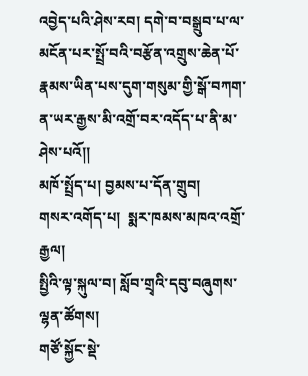འབྱེད་པའི་ཤེས་རབ། དགེ་བ་བསྒྲུབ་པ་ལ་མངོན་པར་སྤྲོ་བའི་བརྩོན་འགྲུས་ཆེན་པོ་རྣམས་ཡིན་པས་དུག་གསུམ་གྱི་སྒོ་བཀག་ན་ཡར་རྒྱས་མི་འགྲོ་བར་འདོད་པ་ནི་མ་ཤེས་པའོ།།
མཁོ་སྤྲོད་པ། བྱམས་པ་དོན་གྲུབ།
གསར་འགོད་པ།  སྨར་ཁམས་མཁའ་འགྲོ་རྒྱལ།
སྤྱིའི་ལྟ་སྐུལ་བ། སློབ་གྲྭའི་དབུ་བཞུགས་ལྷན་ཚོགས།
གཙོ་སྐྱོང་སྡེ་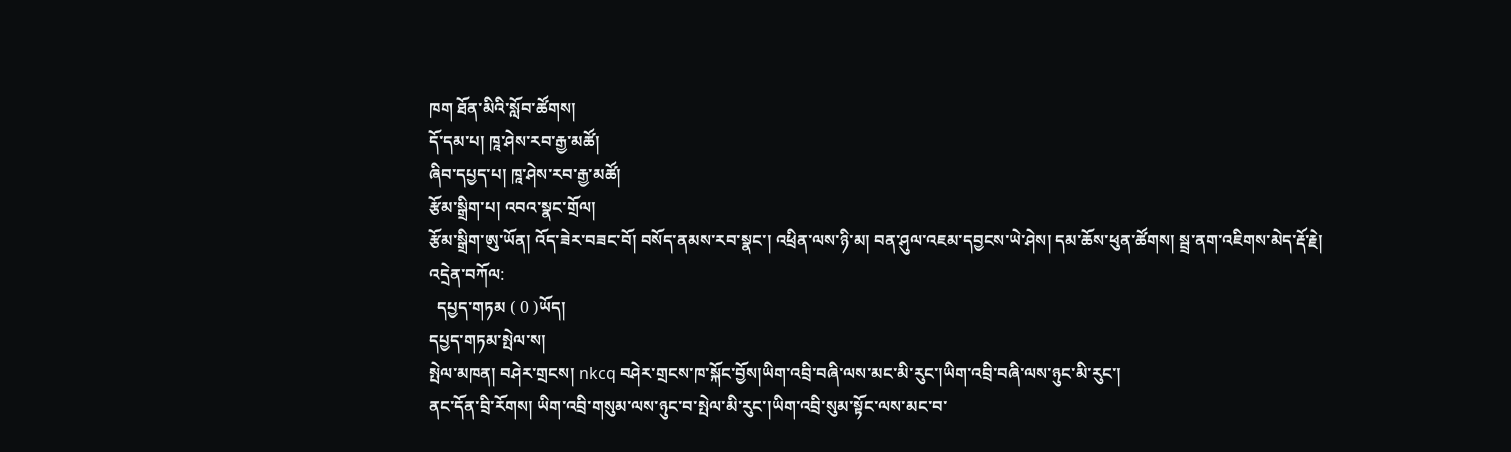ཁག ཐོན་མིའི་སློབ་ཚོགས།
དོ་དམ་པ། ཁཱ་ཤེས་རབ་རྒྱ་མཚོ།
ཞིབ་དཔྱད་པ། ཁཱ་ཤེས་རབ་རྒྱ་མཚོ།
རྩོམ་སྒྲིག་པ། འབའ་སྣང་གྲོལ།
རྩོམ་སྒྲིག་ཨུ་ཡོན། འོད་ཟེར་བཟང་བོ། བསོད་ནམས་རབ་སྣང་། འཕྲིན་ལས་ཉི་མ། བན་ཤུལ་འཇམ་དབྱངས་ཡེ་ཤེས། དམ་ཆོས་ཕུན་ཚོགས། སྦྲ་ནག་འཇིགས་མེད་རྡོ་རྗེ།
འདྲེན་བཀོལ:
  དཔྱད་གཏམ ( 0 )ཡོད།
དཔྱད་གཏམ་སྤེལ་ས།
སྤེལ་མཁན། བཤེར་གྲངས། nkcq བཤེར་གྲངས་ཁ་སྐོང་བྱོས།ཡིག་འབྲི་བཞི་ལས་མང་མི་རུང་།ཡིག་འབྲི་བཞི་ལས་ཉུང་མི་རུང་།
ནང་དོན་བྲི་རོགས། ཡིག་འབྲི་གསུམ་ལས་ཉུང་བ་སྤེལ་མི་རུང་།ཡིག་འབྲི་སུམ་སྟོང་ལས་མང་བ་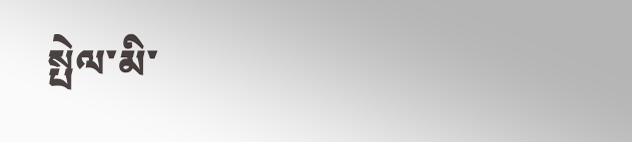སྤེལ་མི་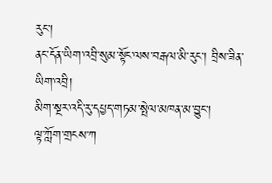རུང་།
ནང་དོན་ཡིག་འབྲི་སུམ་སྟོང་ལས་བརྒལ་མི་རུང་། བྲིས་ཟིན་ཡིག་འབྲི།
མིག་སྔར་འདི་རུ་དཔྱད་གཏམ་སྤེལ་མཁན་མ་བྱུང་།
ལྟ་ཀློག་གྲངས་ཀ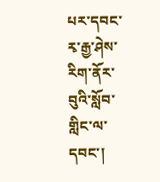པར་དབང་རྭ་རྒྱ་ཤེས་རིག་ནོར་བུའི་སློབ་གླིང་ལ་དབང་།